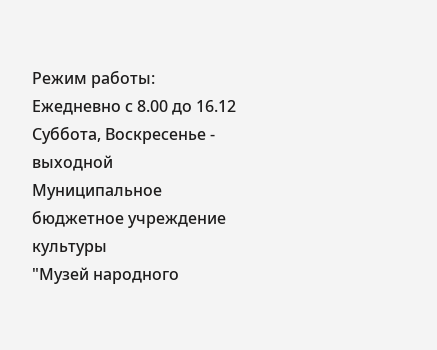Режим работы:
Ежедневно с 8.00 до 16.12
Суббота, Воскресенье - выходной
Муниципальное бюджетное учреждение культуры
"Музей народного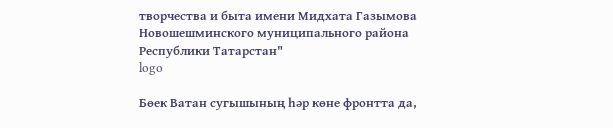творчества и быта имени Мидхата Газымова Новошешминского муниципального района Республики Татарстан"
logo

Бөек Ватан сугышының һәр көне фронтта да,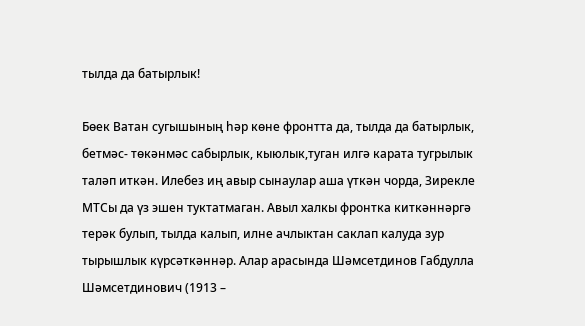тылда да батырлык!

Бөек Ватан сугышының һәр көне фронтта да, тылда да батырлык,
бетмәс- төкәнмәс сабырлык, кыюлык,туган илгә карата тугрылык таләп иткән. Илебез иң авыр сынаулар аша үткән чорда, Зирекле МТСы да үз эшен туктатмаган. Авыл халкы фронтка киткәннәргә терәк булып, тылда калып, илне ачлыктан саклап калуда зур тырышлык күрсәткәннәр. Алар арасында Шәмсетдинов Габдулла Шәмсетдинович (1913 –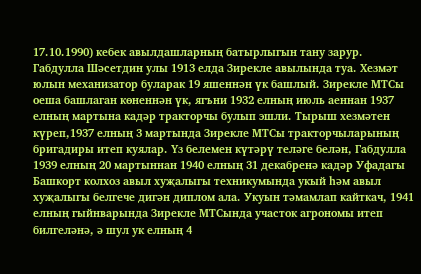17.10.1990) кебек авылдашларның батырлыгын тану зарур.
Габдулла Шәсетдин улы 1913 елда Зирекле авылында туа. Хезмәт юлын механизатор буларак 19 яшеннән үк башлый. Зирекле МТСы оеша башлаган көненнән үк, ягъни 1932 елның июль аеннан 1937 елның мартына кадәр тракторчы булып эшли. Тырыш хезмәтен күреп,1937 елның 3 мартында Зирекле МТСы тракторчыларының бригадиры итеп куялар. Үз белемен күтәрү теләге белән, Габдулла 1939 елның 20 мартыннан 1940 елның 31 декабренә кадәр Уфадагы Башкорт колхоз авыл хуҗалыгы техникумында укый һәм авыл хуҗалыгы белгече дигән диплом ала. Укуын тәмамлап кайткач, 1941 елның гыйнварында Зирекле МТСында участок агрономы итеп билгеләнә, ә шул ук елның 4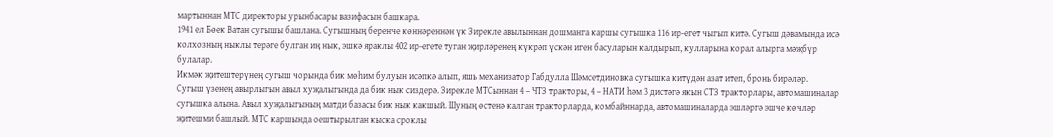мартыннан МТС директоры урынбасары вазифасын башкара.
1941 ел Бөек Ватан сугышы башлана. Сугышның беренче көннәреннән үк Зирекле авылыннан дошманга каршы сугышка 116 ир-егет чыгып китә. Сугыш дәвамында исә колхозның ныклы терәге булган иң нык, эшкә яраклы 402 ир-егете туган җирләренең күкрәп үскән иген басуларын калдырып, кулларына корал алырга мәҗбүр булалар.
Икмәк җитештерүнең сугыш чорында бик мөһим булуын исәпкә алып, яшь механизатор Габдулла Шәмсетдиновка сугышка китүдән азат итеп, бронь бирәләр.
Сугыш үзенең авырлыгын авыл хуҗалыгында да бик нык сиздерә. Зирекле МТСыннан 4 – ЧТЗ тракторы, 4 – НАТИ һәм 3 дистәгә якын СТЗ тракторлары, автомашиналар сугышка алына. Авыл хуҗалыгының матди базасы бик нык какшый. Шуның өстенә калган тракторларда, комбайннарда, автомашиналарда эшләргә эшче көчләр җитешми башлый. МТС каршында оештырылган кыска сроклы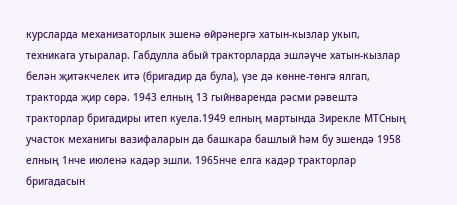курсларда механизаторлык эшенә өйрәнергә хатын-кызлар укып, техникага утыралар. Габдулла абый тракторларда эшләүче хатын-кызлар белән җитәкчелек итә (бригадир да була), үзе дә көнне-төнгә ялгап, тракторда җир сөрә. 1943 елның 13 гыйнваренда рәсми рәвештә тракторлар бригадиры итеп куела.1949 елның мартында Зирекле МТСның участок механигы вазифаларын да башкара башлый һәм бу эшендә 1958 елның 1нче июленә кадәр эшли. 1965нче елга кадәр тракторлар бригадасын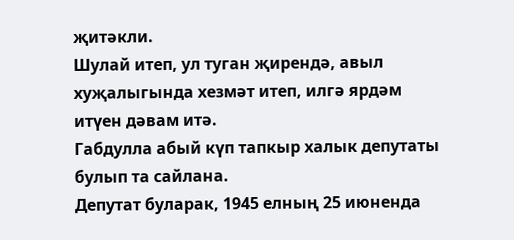җитәкли.
Шулай итеп, ул туган җирендә, авыл хуҗалыгында хезмәт итеп, илгә ярдәм итүен дәвам итә.
Габдулла абый күп тапкыр халык депутаты булып та сайлана.
Депутат буларак, 1945 елның 25 июненда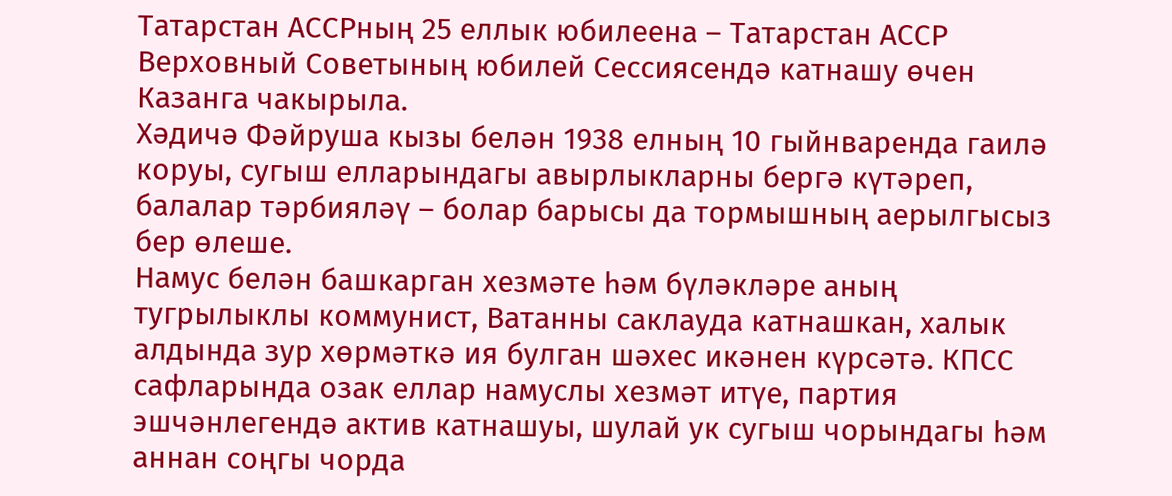Татарстан АССРның 25 еллык юбилеена – Татарстан АССР Верховный Советының юбилей Сессиясендә катнашу өчен Казанга чакырыла.
Хәдичә Фәйруша кызы белән 1938 елның 10 гыйнваренда гаилә коруы, сугыш елларындагы авырлыкларны бергә күтәреп, балалар тәрбияләү – болар барысы да тормышның аерылгысыз бер өлеше.
Намус белән башкарган хезмәте һәм бүләкләре аның тугрылыклы коммунист, Ватанны саклауда катнашкан, халык алдында зур хөрмәткә ия булган шәхес икәнен күрсәтә. КПСС сафларында озак еллар намуслы хезмәт итүе, партия эшчәнлегендә актив катнашуы, шулай ук сугыш чорындагы һәм аннан соңгы чорда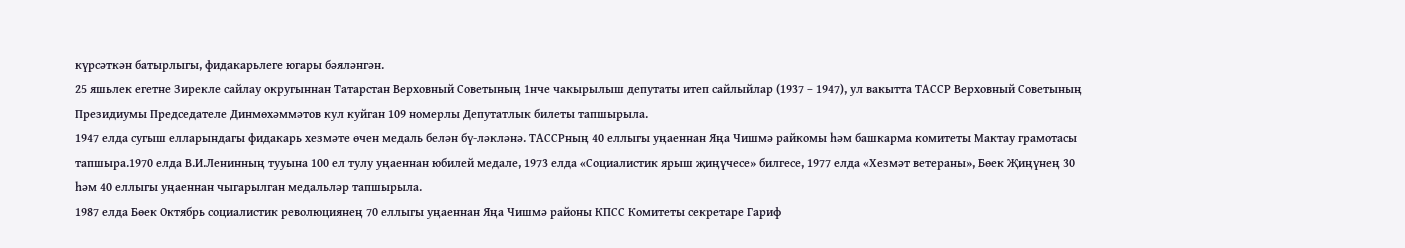күрсәткән батырлыгы, фидакарьлеге югары бәяләнгән.
25 яшьлек егетне Зирекле сайлау округыннан Татарстан Верховный Советының 1нче чакырылыш депутаты итеп сайлыйлар (1937 – 1947), ул вакытта ТАССР Верховный Советының Президиумы Председателе Динмөхәммәтов кул куйган 109 номерлы Депутатлык билеты тапшырыла.
1947 елда сугыш елларындагы фидакарь хезмәте өчен медаль белән бү-ләкләнә. ТАССРның 40 еллыгы уңаеннан Яңа Чишмә райкомы һәм башкарма комитеты Мактау грамотасы тапшыра.1970 елда В.И.Ленинның тууына 100 ел тулу уңаеннан юбилей медале, 1973 елда «Социалистик ярыш җиңүчесе» билгесе, 1977 елда «Хезмәт ветераны», Бөек Җиңүнең 30 һәм 40 еллыгы уңаеннан чыгарылган медальләр тапшырыла.
1987 елда Бөек Октябрь социалистик революциянең 70 еллыгы уңаеннан Яңа Чишмә районы КПСС Комитеты секретаре Гариф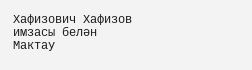Хафизович Хафизов имзасы белән Мактау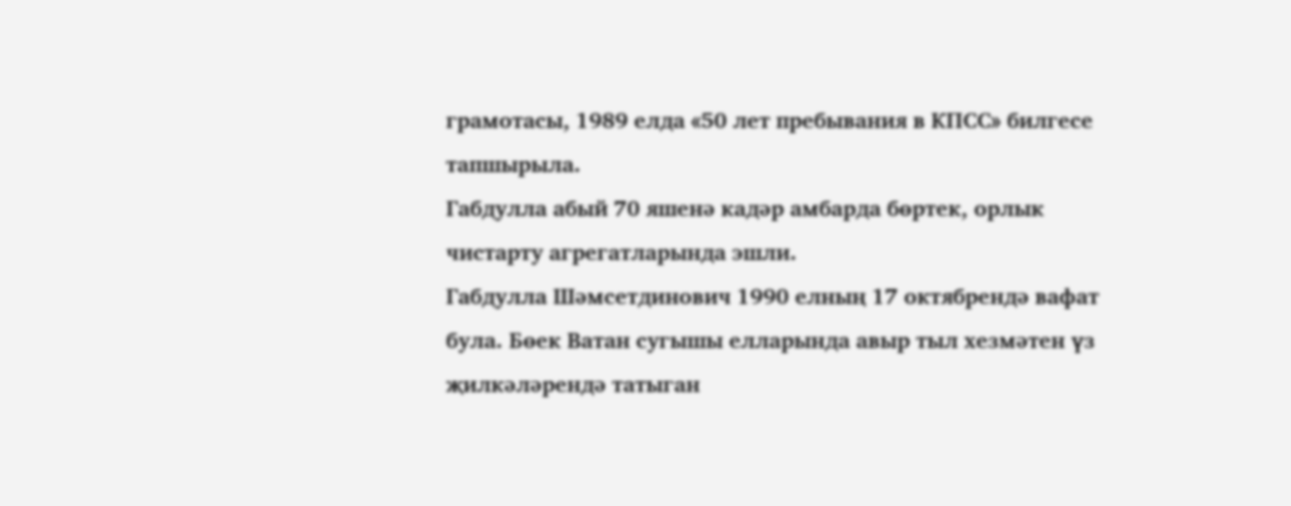грамотасы, 1989 елда «50 лет пребывания в КПСС» билгесе тапшырыла.
Габдулла абый 70 яшенә кадәр амбарда бөртек, орлык чистарту агрегатларында эшли.
Габдулла Шәмсетдинович 1990 елның 17 октябрендә вафат була. Бөек Ватан сугышы елларында авыр тыл хезмәтен үз җилкәләрендә татыган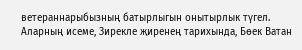ветераннарыбызның батырлыгын онытырлык түгел.
Аларның исеме, Зирекле җиренең тарихында, Бөек Ватан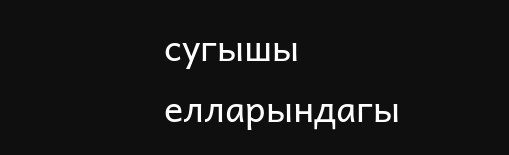сугышы елларындагы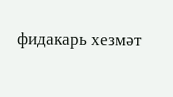фидакарь хезмәт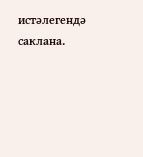истәлегендә саклана.